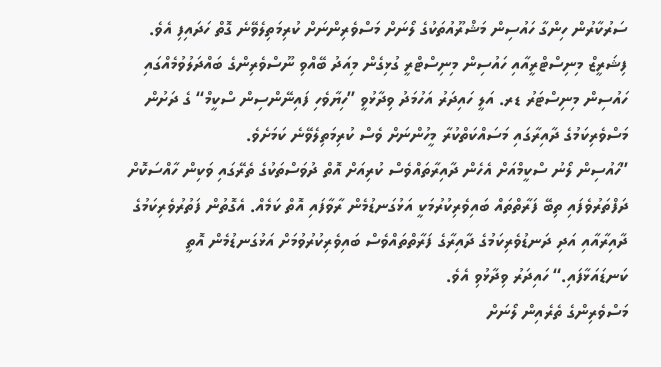ސަރުކާރުން ހިންގާ ހައުސިން މަޝްރޫއުތަކުގެ ލޯނަށް މަސްވެރިންނަށް ކުރިމަތިލެވޭނެ ގޮތް ހަދައިފި އެވެ.
ފިޝަރީޒް މިނިސްޓްރީއާއި ހައުސިން މިނިސްޓްރީ ގުޅިގެން މިއަދު ބޭއްވި ނޫސްވެރިންގެ ބައްދަލުވުމެއްގައި ހައުސިން މިނިސްޓަރު ޑރ. އަލީ ހައިދަރު އަހުމަދު ވިދާޅުވީ ”ހިޔާވެހި ފައިނޭންސިން ސްކީމް“ ގެ ދަށުން މަސްވެރިކަމުގެ ދާއިރާގައި މަސައްކަތްކުރާ މީހުންނަށް ވެސް ކުރިމަތިލެވޭނެ ކަމަށެވެ.
”ހައުސިން ލޯނު ސްކީމްއަށް އެހެން ދާއިރާތައްވެސް ކުރިއަށް އޮތް ދުވަސްތަކުގެ ތެރޭގައި ވަކިން ހާއްސަކޮށް ދަފްތަރުވެފައި ތިބޭ ފަރާތްތައް ބައިވެރިކުރުމަކީ އަޅުގަނޑުމެން ރާވާފައި އޮތް ކަމެއް. އެގޮތުން ފަތުރުވެރިކަމުގެ ދާއިރާއާއި އަދި ދަނޑުވެރިކަމުގެ ދާއިރާގެ ފަރާތްތައްވެސް ބައިވެރިކުރުވުމަށް އަޅުގަނޑުމެން އޮތީ ކަނޑައަޅާފައި.“ ހައިދަރު ވިދާޅުވި އެވެ.
މަސްވެރިންގެ ތެރެއިން ލޯނަށް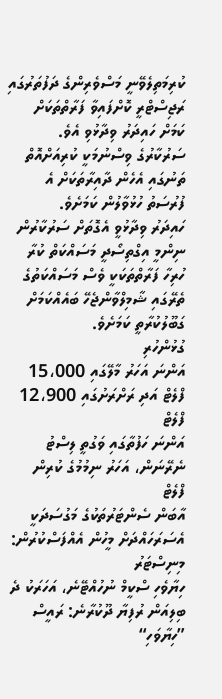ކުރިމަތިލެވޭނީ މަސްވެރިންގެ ދަފުތަރުގައި ރަޖިސްޓްރީ ކޮށްފައިވާ ފަރާތްތަކަށް ކަމަށް ހައިދަރު ވިދާޅުވި އެވެ. ސަރުކާރުގެ ވިސްނުމަކީ ކުރިއަށްއޮތް ތަނުގައި އެހެން ދާއިރާތަކަށް އެ ފުރުސަތު ހުޅުވާލުން ކަމަށެވެ.
ހައިދަރު ވިދާޅުވީ އެގޮތަށް ސަރުކާރުން ނިންމީ އިގްތިސޯދީ މަސައްކަތް ކުރާ ހުރިހާ ފަރާތްތަކަކީ ވެސް މަސައްކަތުގެ ތެރޭގައި ޝާމިލްވާންޖެހޭ ބައެއްކަމަށް ގަބޫލުކުރާތީ ކަމަށެވެ.
ގުޅުންހުރި
އަންނަ އަހަރު މާލޭގައި 15،000 ފްލެޓް އަދި ރަށްރަށުގައި 12،900 ފްލެޓް
އަންނަ ހަފުތާގައި ވަގުތީ ލިސްޓު ނެރޭނަން، އަހަރު ނިމުމުގެ ކުރިން ފްލެޓް
އާބަން ސެންޓަރުތަކުގެ މަގުސަދަކީ އެސަރަހައްދަށް މީހުން އެއްފަސްކުރުން: މިނިސްޓަރު
ހިޔާވެހި ސްކީމް ނުހުއްޓޭނެ، އަހަރަކު ދެ ބިލިއަން ރުފިޔާ ދޫކުރާނެ: ރައީސް
”ހިޔާވަހި“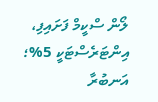ލޯން ސްކީމް ފަށައިފި، އިންޓަރެސްޓަކީ 5%؛ އަނބުރާ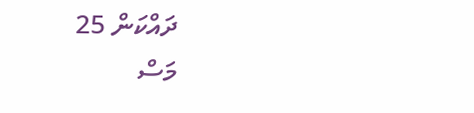ދައްކަން 25
މަސް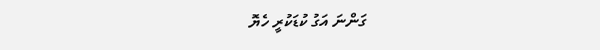ގަންނަ އަގު ކުޑަކުރީ ހެޔޮ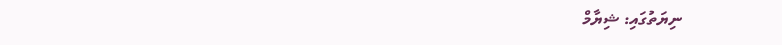ނިޔަތުގައި: ޝިޔާމް